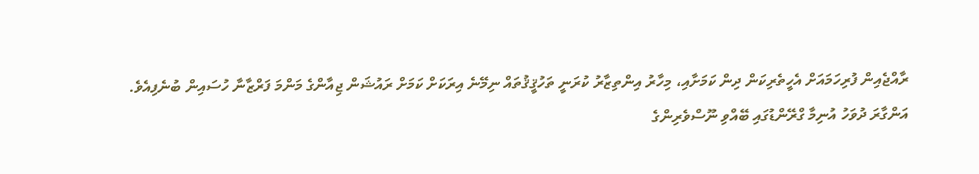ރާއްޖެއިން ފުރިހަމައަށް އެހީތެރިކަން ދިން ކަމަށާއި، މިހާރު އިންތިޒާރު ކުރަނީ ތަހުޤީޤުތައް ނިމޭނެ އިރަކަށް ކަމަށް ރައުޝަން ޖިއާންގެ މަންމަ ފަރްޒާނާ ހުސައިން ބުނެފިއެވެ.
އަންގާރަ ދުވަހު އުނިމާ ގްރޭންޑުގައި ބޭއްވި ނޫސްވެރިންގެ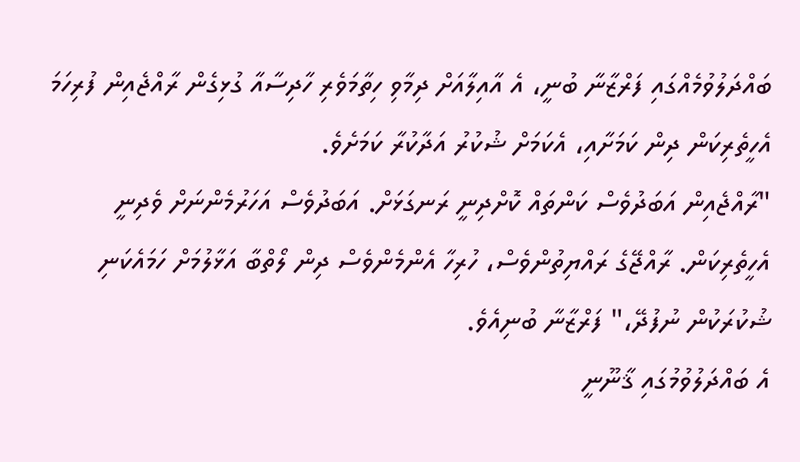ބައްދަލުވުމެއްގައި ފަރްޒާނާ ބުނީ، އެ އާއިލާއަށް ދިމާވި ހިތާމަވެރި ހާދިސާއާ ގުޅިގެން ރާއްޖެއިން ފުރިހަމަ އެހީތެރިކަން ދިން ކަމަށާއި، އެކަމަށް ޝުކުރު އަދާކުރާ ކަމަށެވެ.
"ރާއްޖެއިން އަބަދުވެސް ކަންތައް ކޮށްދިނީ ރަނގަޅަށް. އަބަދުވެސް އަހަރުމެންނަށް ވެދިނީ އެހީތެރިކަން. ރާއްޖޭގެ ރައްޔިތުންވެސް، ހުރިހާ އެންމެންވެސް ދިން ލޯތްބާ އަޅާލުމަށް ހަމައެކަނި ޝުކުރަކުން ނުފުދޭ،" ފަރްޒާނާ ބުނިއެވެ.
އެ ބައްދަލުވުމުގައި ޤާނޫނީ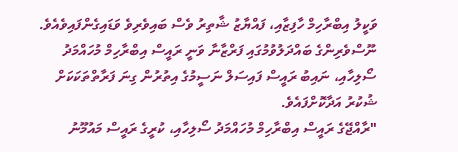ވަކީލު އިބްރާހިމް ހާފިޒާއި، ފައްޔާޒު ޝާތިރު ވެސް ބައިވެރިވެ ވަޑައިގެންފައިވެއެވެ.
ނޫސްވެރިންގެ ބައްދަލުވުމުގައި ފަރްޒާނާ ވަނީ ރައީސް އިބްރާހިމް މުހައްމަދު ސޯލިހާއި، ނައިބު ރައީސް ފައިސަލް ނަސީމުގެ އިތުރުން ގިނަ ފަރާތްތަކަކަށް ޝުކުރު އަދާކޮށްފައެވެ.
"ރާއްޖޭގެ ރައީސް އިބްރާހިމް މުހައްމަދު ސޯލިހާއި، ކުރީގެ ރައީސް މައުމޫނު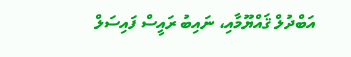އަބްދުލް ޤައްޔޫމާއި، ނައިބު ރައީސް ފައިސަލް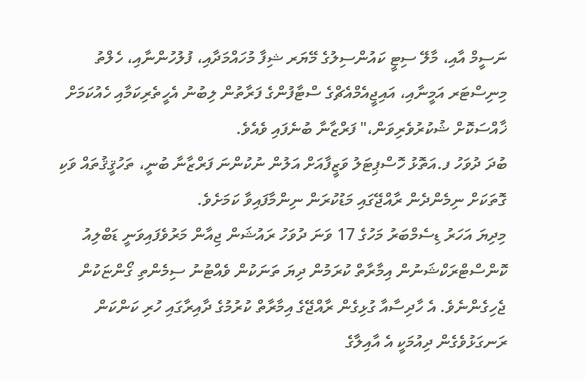ނަސީމް އާއި، މާލޭ ސިޓީ ކައުންސިލުގެ މޭޔަރ ޝިފާ މުހައްމަދާއި، ފުލުހުންނާއި، ހެލްތު މިނިސްޓަރ އަމީނާއި، އައިޖީއެމްއެޗްގެ ސްޓާފުންގެ ފަރާތުން ލިބުނު އެހީތެރިކަމާއި ހެއުކަމަށް ޚާއްސަކޮށް ޝުކުރުވެރިވަން،" ފަރްޒާނާ ބުނެފައި ވެއެވެ.
ބުދަ ދުވަހު ފ.އަތޮޅު ހޮސްޕިޓަލު ވަޒީފާއަށް އަލުން ނުކުންނަ ފަރްޒާނާ ބުނީ، ތަހުޤީޤުތައް ވަކި ގޮތަކަށް ނިމެންދެން ރާއްޖޭގައި މަޑުކުރަން ނިންމާފައިވާ ކަމަށެވެ.
މިދިޔަ އަހަރު ޑިސެމްބަރު މަހުގެ 17 ވަނަ ދުވަހު ރައުޝަން ޖިއާން މަރުވެފައިވަނީ ޑަބްލިއު ކޮންސްޓްރަކްޝަނުން އިމާރާތް ކުރަމުން ދިޔަ ތަނަކުން ވެއްޓުނު ސިމެންތި ގޯންޏަކުން ޖެހިގެންނެވެ. އެ ހާދިސާއާ ގުޅިގެން ރާއްޖޭގެ އިމާރާތް ކުރުމުގެ ދާއިރާގައި ހުރި ކަންކަން ރަނގަޅުވެގެން ދިއުމަކީ އެ އާއިލާގެ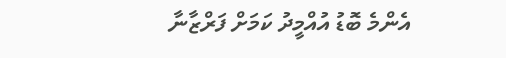އެންމެ ބޮޑު އުއްމީދު ކަމަށް ފަރްޒާނާ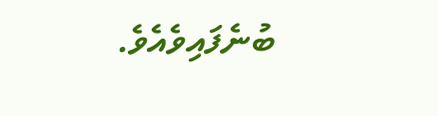ބުނެފައިވެއެވެ.